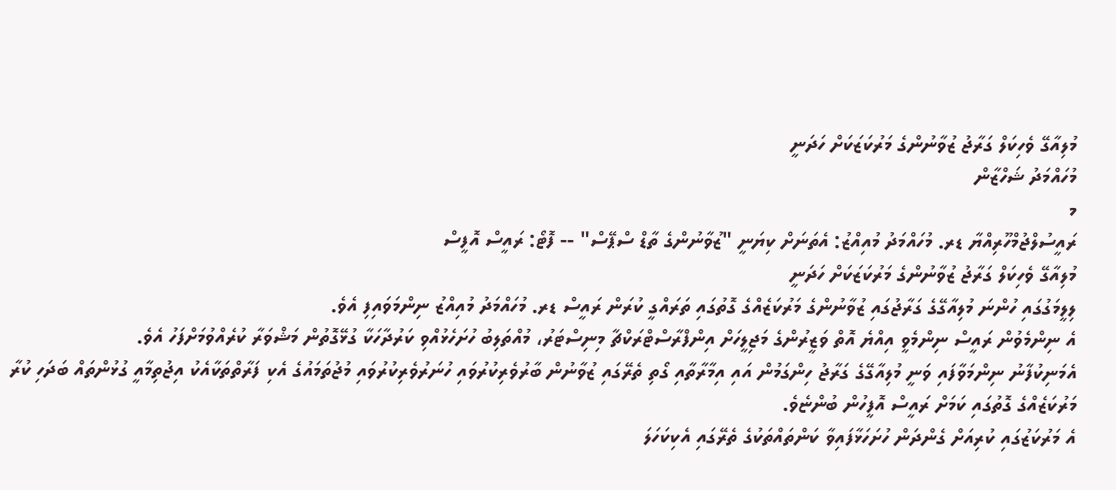މުލިއާގޭ ވެހިކަލް ގަރާޖު ޒުވާނުންގެ މަރުކަޒަކަށް ހަދަނީ
މުހައްމަދު ޝަހްޒާން
މ
ރައީސުލްޖުމްހޫރިއްޔާ ޑރ. މުހައްމަދު މުއިއްޒު: އެތަނަށް ކިޔަނީ "ޒުވާނުންގެ ތާޑް ސްޕޭސް" -- ފޮޓޯ: ރައީސް އޮފީސް
މުލިއާގޭ ވެހިކަލް ގަރާޖު ޒުވާނުންގެ މަރުކަޒަކަށް ހަދަނީ
ލިލީމަގުގައި ހުންނަ މުލިއާގޭގެ ގަރާޖުގައި ޒުވާނުންގެ މަރުކަޒެއްގެ ގޮތުގައި ތަރައްގީ ކުރަން ރައީސް ޑރ. މުހައްމަދު މުއިއްޒު ނިންމަވައިފި އެވެ.
އެ ނިންމެވުން ރައީސް ނިންމެވީ އިއްޔެ އޮތް ވަޒީރުންގެ މަޖިލީހަށް އިންފްރާސްޓްރަކްޗާ މިނިސްޓަރު، މުއްތަލިބު ހުށަހެޅުއްވި ކަރުދާހަކާ ގުޅޭގޮތުން މަޝްވަރާ ކުރެއްވުމަށްފަހު އެވެ.
އެމަނިކުފާނު ނިންމަވާފައި ވަނީ މުލިއާގޭގެ ގަރާޖު ހިންގަމުން އައި އިމާރާތާއި ގޯތި ތެރޭގައި ޒުވާނުން ބާރުވެރިކުރުވައި ހުނަރުވެރިކުރުވައި މުޖުތަމައުގެ އެކި ފަރާތްތަކާއެކު އިޖުތިމާއީ ގުޅުންތައް ބަދަހި ކުރާ މަރުކަޒެއްގެ ގޮތުގައި ކަމަށް ރައީސް އޮފީހުން ބުންޏެވެ.
އެ މަރުކަޒުގައި ކުރިއަށް ގެންދަން ހުށަހަޅާފައިވާ ކަންތައްތަކުގެ ތެރޭގައި އެކިކަހަލަ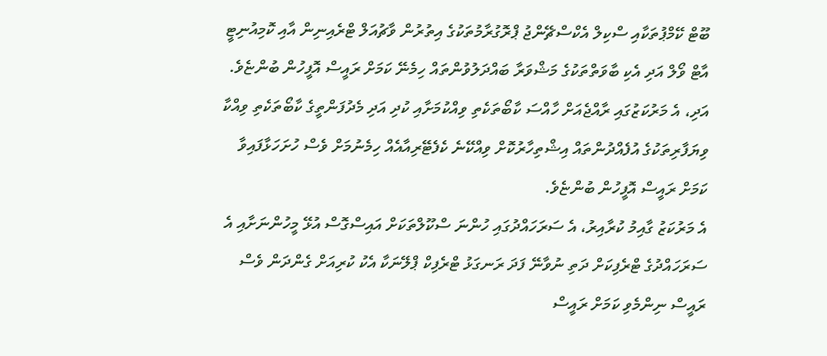ބޫޓް ކޭމްޕުތަކާއި ސްކިލް އެކްސްޗޭންޖު ޕްރޮގުރާމުތަކުގެ އިތުރުން ވާޗުއަލް ޓްރެއިނިން އާއި ކޮމިއުނިޓީ އާޓް ވޯލް އަދި އެކި ބާވަތްތަކުގެ މަޝްވަރާ ބައްދަލުވުންތައް ހިމެނޭ ކަމަށް ރައީސް އޮފީހުން ބުންޏެވެ.
އަދި، އެ މަރުކަޒުގައި ރާއްޖެއަށް ހާއްސަ ކާބޯތަކެތި ވިއްކުމަށާއި ކުދި އަދި މެދުފަންތީގެ ކާބޯތަކެތި ވިއްކާ ވިޔަފާރިތަކުގެ އުފެއްދުންތައް އިޝްތިހާރުކޮށް ވިއްކޭނެ ކެފެޓޭރިއާއެއް ހިމެނުމަށް ވެސް ހުށަހަޅާފައިވާ ކަމަށް ރައީސް އޮފީހުން ބުންޏެވެ.
އެ މަރުކަޒު ގާއިމު ކުރާއިރު، އެ ސަރަހައްދުގައި ހުންނަ ސްކޫލްތަކަށް އައިސްގޮސް އުޅޭ މީހުންނަށާއި އެ ސަރަހައްދުގެ ޓްރެފިކަށް ދަތި ނުވާނޭ ފަދަ ރަނގަޅު ޓްރެފިކް ޕްލޭނަކާ އެކު ކުރިއަށް ގެންދަން ވެސް ރައީސް ނިންމެވި ކަމަށް ރައީސް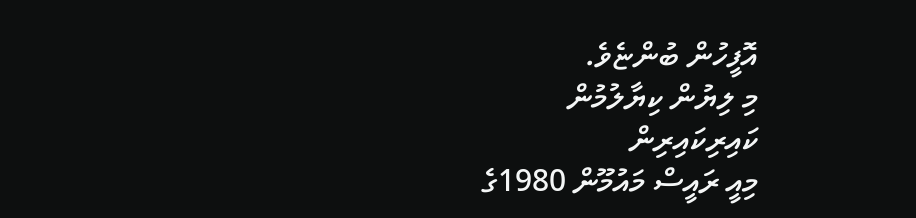އޮފީހުން ބުންޏެވެ.
މި ލިޔުން ކިޔާލުމުން
ކައިރިކައިރިން
މިއީ ރައީސް މައުމޫން 1980ގެ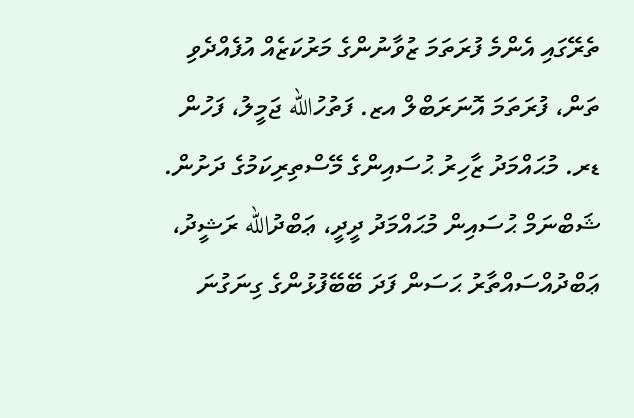ތެރޭގައި އެންމެ ފުރަތަމަ ޒުވާނުންގެ މަރުކަޒެއް އުފެއްދެވި ތަން، ފުރަތަމަ އޮނަރަބްލް އޒ. ފަތުހުالله ޖަމީލު، ފަހުން ޑރ. މުޙައްމަދު ޒާހިރު ޙުސައިންގެ މޭސްތިރިކަމުގެ ދަށުން. ޝަބްނަމް ޙުސައިން މުޙައްމަދު ދީދީ، ޢަބްދުالله ރަޝީދު، ޢަބްދުއްސައްތާރު ޙަސަން ފަދަ ބޭބޭފުޅުންގެ ގިނަގުނަ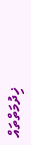ޚިދުމަތްތައް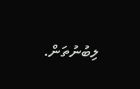ލިބުނުތަން.